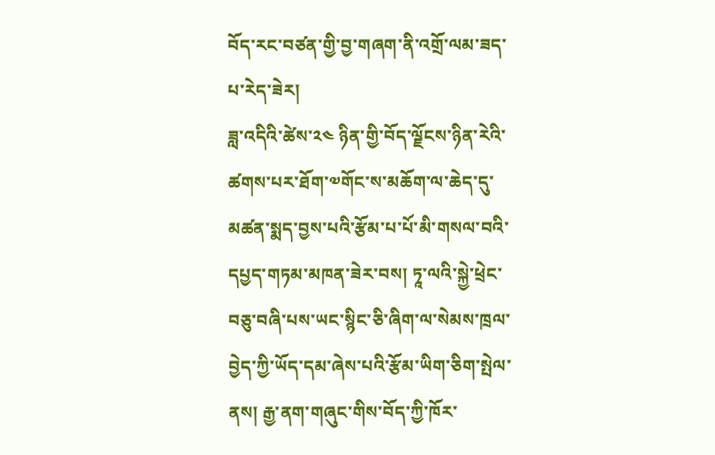བོད་རང་བཙན་གྱི་བྱ་གཞག་ནི་འགྲོ་ལམ་ཟད་པ་རེད་ཟེར།
ཟླ་འདིའི་ཚེས་༢༤ ཉིན་གྱི་བོད་ལྗོངས་ཉིན་རེའི་ཚགས་པར་ཐོག་༧གོང་ས་མཆོག་ལ་ཆེད་དུ་མཚན་སྨད་བྱས་པའི་རྩོམ་པ་པོ་མི་གསལ་བའི་དཔྱད་གཏམ་མཁན་ཟེར་བས། ཏཱ་ལའི་སྐྱེ་ཕྲེང་བཅུ་བཞི་པས་ཡང་སྙིང་ཅི་ཞིག་ལ་སེམས་ཁྲལ་བྱེད་ཀྱི་ཡོད་དམ་ཞེས་པའི་རྩོམ་ཡིག་ཅིག་སྤེལ་ནས། རྒྱ་ནག་གཞུང་གིས་བོད་ཀྱི་ཁོར་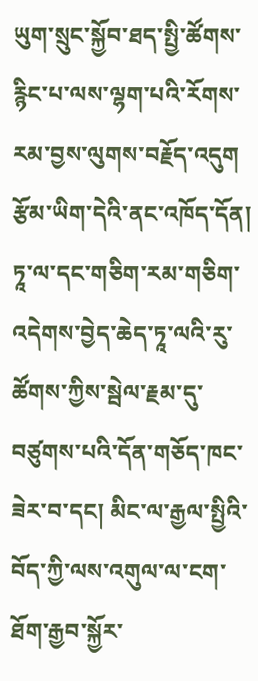ཡུག་སྲུང་སྐྱོབ་ཐད་སྤྱི་ཚོགས་རྙིང་པ་ལས་ལྷག་པའི་རོགས་རམ་བྱས་ལུགས་བརྗོད་འདུག
རྩོམ་ཡིག་དེའི་ནང་འཁོད་དོན། ཏཱ་ལ་དང་གཅིག་རམ་གཅིག་འདེགས་བྱེད་ཆེད་ཏཱ་ལའི་རུ་ཚོགས་ཀྱིས་སྦེལ་རྗམ་དུ་བཙུགས་པའི་དོན་གཅོད་ཁང་ཟེར་བ་དང། མིང་ལ་རྒྱལ་སྤྱིའི་བོད་ཀྱི་ལས་འགུལ་ལ་ངག་ཐོག་རྒྱབ་སྐྱོར་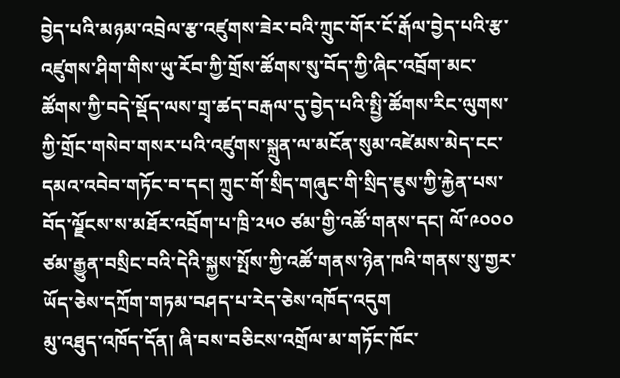བྱེད་པའི་མཉམ་འབྲེལ་རྩ་འཛུགས་ཟེར་བའི་ཀྲུང་གོར་ངོ་རྒོལ་བྱེད་པའི་རྩ་འཛུགས་ཤིག་གིས་ཡུ་རོབ་ཀྱི་གྲོས་ཚོགས་སུ་བོད་ཀྱི་ཞིང་འབྲོག་མང་ཚོགས་ཀྱི་བདེ་སྡོད་ལས་གྲྭ་ཚད་བརྒལ་དུ་བྱེད་པའི་སྤྱི་ཚོགས་རིང་ལུགས་ཀྱི་གྲོང་གསེབ་གསར་པའི་འཛུགས་སྐྲུན་ལ་མངོན་སུམ་འཛེམས་མེད་ངང་དམའ་འབེབ་གཏོང་བ་དང། ཀྲུང་གོ་སྲིད་གཞུང་གི་སྲིད་ཇུས་ཀྱི་རྐྱེན་པས་བོད་ལྗོངས་ས་མཐོར་འབྲོག་པ་ཁྲི་༢༥༠ ཙམ་གྱི་འཚོ་གནས་དང། ལོ་༩༠༠༠ ཙམ་རྒྱུན་བསྲིང་བའི་དེའི་སྐྱས་སྤོས་ཀྱི་འཚོ་གནས་ཉེན་ཁའི་གནས་སུ་གྱར་ཡོད་ཅེས་དཀྲོག་གཏམ་བཤད་པ་རེད་ཅེས་འཁོད་འདུག
མུ་འཐུད་འཁོད་དོན། ཞི་བས་བཅིངས་འགྲོལ་མ་གཏོང་ཁོང་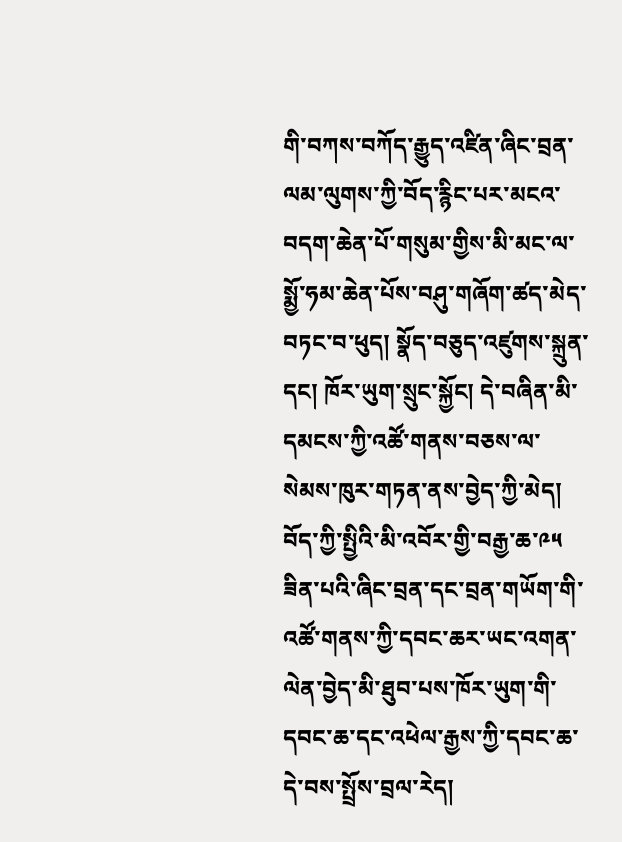གི་བཀས་བཀོད་རྒྱུད་འཛིན་ཞིང་བྲན་ལམ་ལུགས་ཀྱི་བོད་རྙིང་པར་མངའ་བདག་ཆེན་པོ་གསུམ་གྱིས་མི་མང་ལ་སྨྱོ་ཧམ་ཆེན་པོས་བཤུ་གཞོག་ཚད་མེད་བཏང་བ་ཕུད། སྣོད་བཅུད་འཛུགས་སྐྲུན་དང། ཁོར་ཡུག་སྲུང་སྐྱོང། དེ་བཞིན་མི་དམངས་ཀྱི་འཚོ་གནས་བཅས་ལ་སེམས་ཁུར་གཏན་ནས་བྱེད་ཀྱི་མེད། བོད་ཀྱི་སྤྱིའི་མི་འབོར་གྱི་བརྒྱ་ཆ་༩༥ ཟིན་པའི་ཞིང་བྲན་དང་བྲན་གཡོག་གི་འཚོ་གནས་ཀྱི་དབང་ཆར་ཡང་འགན་ལེན་བྱེད་མི་ཐུབ་པས་ཁོར་ཡུག་གི་དབང་ཆ་དང་འཕེལ་རྒྱས་ཀྱི་དབང་ཆ་དེ་བས་སྤྲོས་བྲལ་རེད།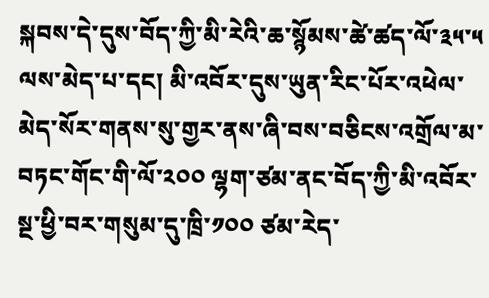སྐབས་དེ་དུས་བོད་ཀྱི་མི་རེའི་ཆ་སྙོམས་ཚེ་ཚད་ལོ་༣༥་༥ ལས་མེད་པ་དང། མི་འབོར་དུས་ཡུན་རིང་པོར་འཕེལ་མེད་སོར་གནས་སུ་གྱར་ནས་ཞི་བས་བཅིངས་འགྲོལ་མ་བཏང་གོང་གི་ལོ་༢༠༠ ལྷག་ཙམ་ནང་བོད་ཀྱི་མི་འབོར་སྔ་ཕྱི་བར་གསུམ་དུ་ཁྲི་༡༠༠ ཙམ་རེད་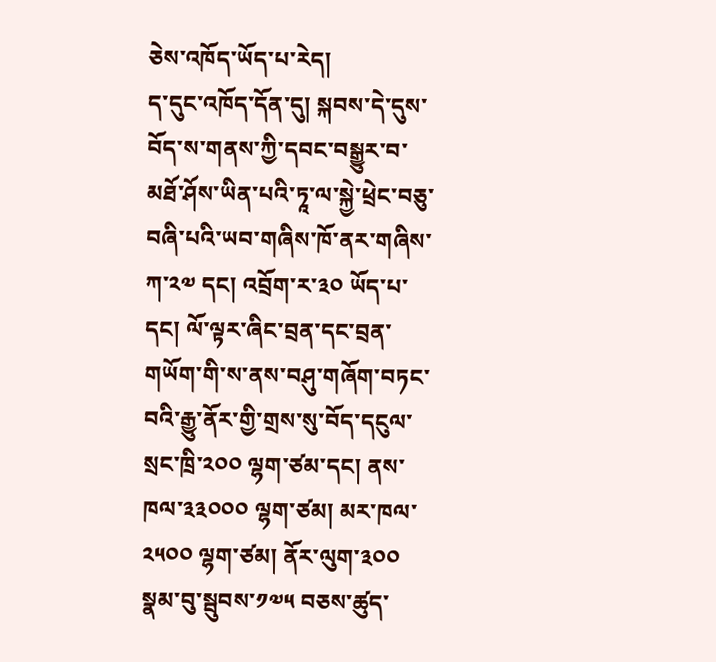ཅེས་འཁོད་ཡོད་པ་རེད།
ད་དུང་འཁོད་དོན་དུ། སྐབས་དེ་དུས་བོད་ས་གནས་ཀྱི་དབང་བསྒྱུར་བ་མཐོ་ཤོས་ཡིན་པའི་ཏཱ་ལ་སྐྱེ་ཕྲེང་བཅུ་བཞི་པའི་ཡབ་གཞིས་ཁོ་ནར་གཞིས་ཀ་༢༧ དང། འབྲོག་ར་༣༠ ཡོད་པ་དང། ལོ་ལྟར་ཞིང་བྲན་དང་བྲན་གཡོག་གི་ས་ནས་བཤུ་གཞོག་བཏང་བའི་རྒྱུ་ནོར་གྱི་གྲས་སུ་བོད་དངུལ་སྲང་ཁྲི་༢༠༠ ལྷག་ཙམ་དང། ནས་ཁལ་༣༣༠༠༠ ལྷག་ཙམ། མར་ཁལ་༢༥༠༠ ལྷག་ཙམ། ནོར་ལུག་༣༠༠ སྣམ་བུ་སྦུབས་༡༧༥ བཅས་ཚུད་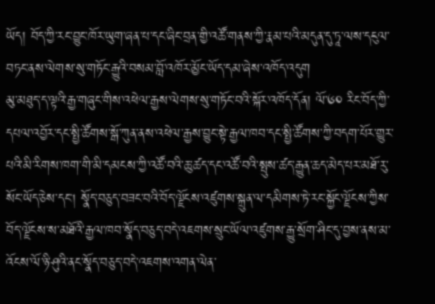ཡོད། བོད་ཀྱི་རང་བྱུང་ཁོར་ཡུག་ཞན་པ་དང་ཞིང་བྲན་གྱི་འཚོ་གནས་ཀྱི་རྣམ་པའི་མདུན་དུ་ཏཱ་ལས་དངུལ་བཏང་ནས་ལེགས་སུ་གཏོང་རྒྱུའི་བསམ་བློ་འཁོར་མྱོང་ཡོད་དམ་ཞེས་འཁོད་འདུག
མུ་མཐུད་ད་ལྟའི་རྒྱ་གཞུང་གིས་འཕེལ་རྒྱས་ལེགས་སུ་གཏོང་བའི་སྐོར་འཁོད་དོན། ལོ་༦༠ རིང་བོད་ཀྱི་དཔལ་འབྱོར་དང་སྤྱི་ཚོགས་སྒོ་ཀུན་ནས་འཕེལ་རྒྱས་བྱུང་སྟེ་རྒྱལ་ཁབ་དང་སྤྱི་ཚོགས་ཀྱི་བདག་པོར་གྱུར་པའི་མི་རིགས་ཁག་གི་མི་དམངས་ཀྱི་འཚོ་བའི་ཆུ་ཚད་དང་འཚོ་བའི་སྤུས་ཚད་རྒྱུན་ཆད་མེད་པར་མཐོ་རུ་སོང་ཡོད་ཅེས་དང། སྣོད་བཅུད་བཟང་བའི་བོད་ལྗོངས་འཛུགས་སྐྲུན་ལ་དམིགས་ཏེ་རང་སྐྱོང་ལྗོངས་ཀྱིས་བོད་ལྗོངས་ས་མཐོའི་རྒྱལ་ཁབ་སྣོད་བཅུད་བདེ་འཇགས་སྲུང་ཡོལ་འཛུགས་རྒྱུ་སྲོག་ཤིང་དུ་བྱས་ནས་མ་འོངས་ལོ་ཉི་ཤུའི་ནང་སྣོད་བཅུད་བདེ་འཇགས་འགན་ལེན་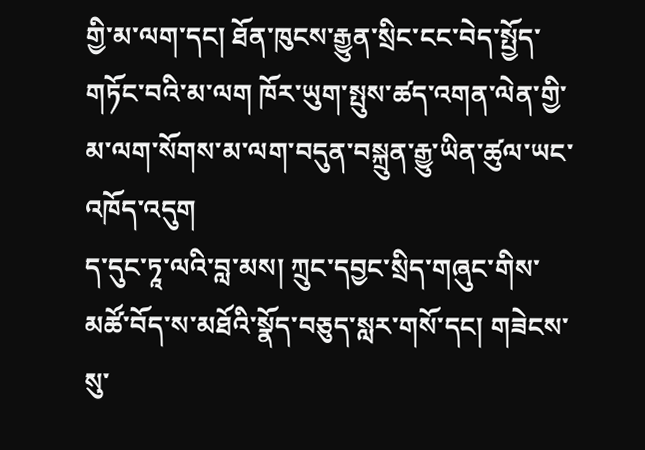གྱི་མ་ལག་དང། ཐོན་ཁུངས་རྒྱུན་སྲིང་ངང་བེད་སྤྱོད་གཏོང་བའི་མ་ལག ཁོར་ཡུག་སྤུས་ཚད་འགན་ལེན་གྱི་མ་ལག་སོགས་མ་ལག་བདུན་བསྐྲུན་རྒྱུ་ཡིན་ཚུལ་ཡང་འཁོད་འདུག
ད་དུང་ཏཱ་ལའི་བླ་མས། ཀྲུང་དབྱང་སྲིད་གཞུང་གིས་མཚོ་བོད་ས་མཐོའི་སྣོད་བཅུད་སླར་གསོ་དང། གཟེངས་སུ་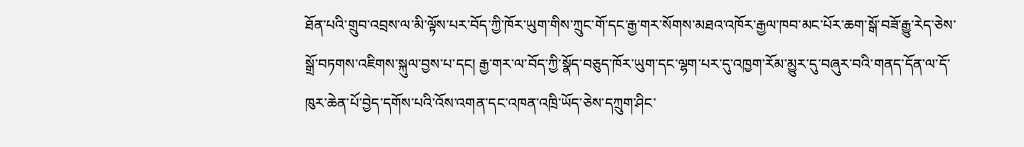ཐོན་པའི་གྲུབ་འབྲས་ལ་མི་ལྟོས་པར་བོད་ཀྱི་ཁོར་ཡུག་གིས་ཀྲུང་གོ་དང་རྒྱ་གར་སོགས་མཐའ་འཁོར་རྒྱལ་ཁབ་མང་པོར་ཆག་སྒོ་བཟོ་རྒྱུ་རེད་ཅེས་སྒྲོ་བཏགས་འཇིགས་སྐུལ་བྱས་པ་དང། རྒྱ་གར་ལ་བོད་ཀྱི་སྣོད་བཅུད་ཁོར་ཡུག་དང་ལྷག་པར་དུ་འཁྱག་རོམ་མྱུར་དུ་བཞུར་བའི་གནད་དོན་ལ་དོ་ཁུར་ཆེན་པོ་བྱེད་དགོས་པའི་འོས་འགན་དང་འཁན་འཁྲི་ཡོད་ཅེས་དཀྲུག་ཤིང་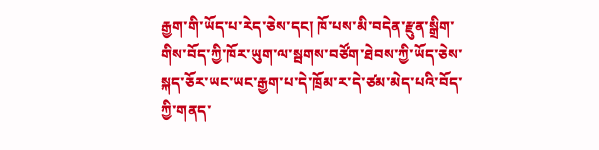རྒྱག་གི་ཡོད་པ་རེད་ཅེས་དང། ཁོ་པས་མི་བདེན་རྫུན་སྒྲིག་གིས་བོད་ཀྱི་ཁོར་ཡུག་ལ་སྦགས་བཙོག་ཐེབས་ཀྱི་ཡོད་ཅེས་སྐད་ཅོར་ཡང་ཡང་རྒྱག་པ་དེ་ཁྲོམ་ར་དེ་ཙམ་མེད་པའི་བོད་ཀྱི་གནད་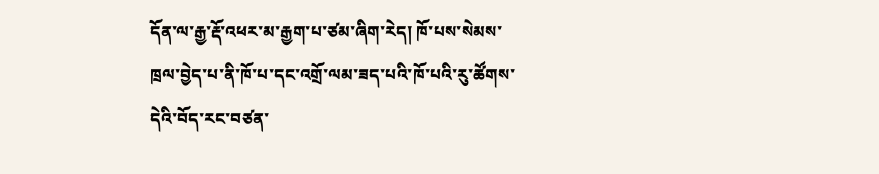དོན་ལ་རྒྱ་རྡོ་འཕར་མ་རྒྱག་པ་ཙམ་ཞིག་རེད། ཁོ་པས་སེམས་ཁྲལ་བྱེད་པ་ནི་ཁོ་པ་དང་འགྲོ་ལམ་ཟད་པའི་ཁོ་པའི་རུ་ཚོགས་དེའི་བོད་རང་བཙན་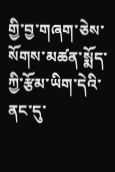གྱི་བྱ་གཞག་ཅེས་སོགས་མཚན་སྨོད་ཀྱི་རྩོམ་ཡིག་དེའི་ནང་དུ་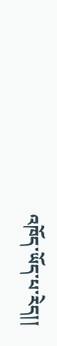འཁོད་ཡོད་པ་རེད།།